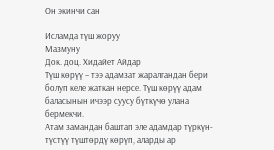Он экинчи сан

Исламда түш жоруу
Мазмуну
Док. доц. Хидайет Айдар
Түш көрүү – тээ адамзат жаралгандан бери болуп келе жаткан нерсе. Түш көрүү адам баласынын ичээр суусу бүткүчө улана бермекчи.
Атам замандан баштап эле адамдар түркүн-түстүү түштөрдү көрүп, аларды ар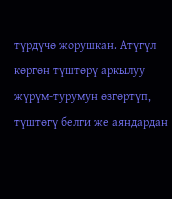түрдүчө жорушкан. Атүгүл көргөн түштөрү аркылуу жүрүм-турумун өзгөртүп, түштөгү белги же аяндардан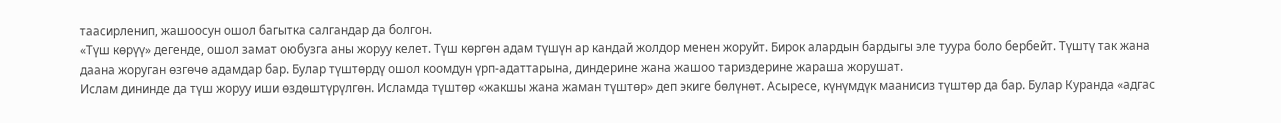таасирленип, жашоосун ошол багытка салгандар да болгон.
«Түш көрүү» дегенде, ошол замат оюбузга аны жоруу келет. Түш көргөн адам түшүн ар кандай жолдор менен жоруйт. Бирок алардын бардыгы эле туура боло бербейт. Түштү так жана даана жоруган өзгөчө адамдар бар. Булар түштөрдү ошол коомдун үрп-адаттарына, диндерине жана жашоо тариздерине жараша жорушат.
Ислам дининде да түш жоруу иши өздөштүрүлгөн. Исламда түштөр «жакшы жана жаман түштөр» деп экиге бөлүнөт. Асыресе, күнүмдүк маанисиз түштөр да бар. Булар Куранда «адгас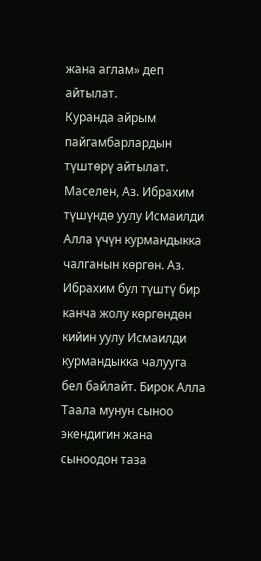жана аглам» деп айтылат.
Куранда айрым пайгамбарлардын түштөрү айтылат. Маселен, Аз. Ибрахим түшүндө уулу Исмаилди Алла үчүн курмандыкка чалганын көргөн. Аз. Ибрахим бул түштү бир канча жолу көргөндөн кийин уулу Исмаилди курмандыкка чалууга бел байлайт. Бирок Алла Таала мунун сыноо экендигин жана сыноодон таза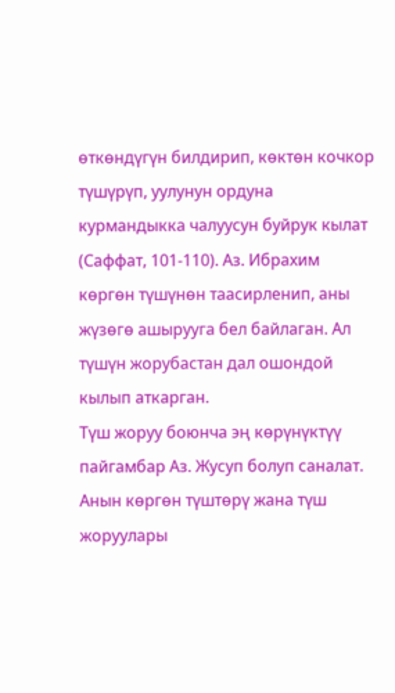өткөндүгүн билдирип, көктөн кочкор түшүрүп, уулунун ордуна курмандыкка чалуусун буйрук кылат (Саффат, 101-110). Аз. Ибрахим көргөн түшүнөн таасирленип, аны жүзөгө ашырууга бел байлаган. Ал түшүн жорубастан дал ошондой кылып аткарган.
Түш жоруу боюнча эң көрүнүктүү пайгамбар Аз. Жусуп болуп саналат. Анын көргөн түштөрү жана түш жоруулары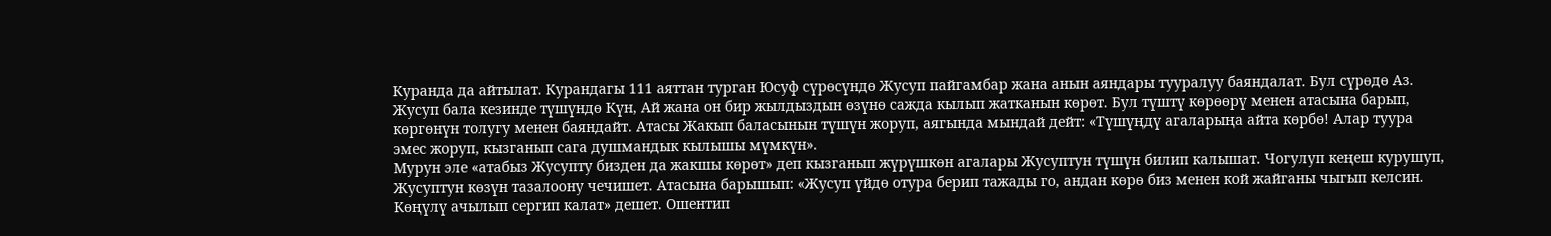Куранда да айтылат. Курандагы 111 аяттан турган Юсуф сүрөсүндө Жусуп пайгамбар жана анын аяндары тууралуу баяндалат. Бул сүрөдө Аз. Жусуп бала кезинде түшүндө Күн, Ай жана он бир жылдыздын өзүнө сажда кылып жатканын көрөт. Бул түштү көрөөрү менен атасына барып, көргөнүн толугу менен баяндайт. Атасы Жакып баласынын түшүн жоруп, аягында мындай дейт: «Түшүңдү агаларыңа айта көрбө! Алар туура эмес жоруп, кызганып сага душмандык кылышы мүмкүн».
Мурун эле «атабыз Жусупту бизден да жакшы көрөт» деп кызганып жүрүшкөн агалары Жусуптун түшүн билип калышат. Чогулуп кеңеш курушуп, Жусуптун көзүн тазалоону чечишет. Атасына барышып: «Жусуп үйдө отура берип тажады го, андан көрө биз менен кой жайганы чыгып келсин. Көңүлү ачылып сергип калат» дешет. Ошентип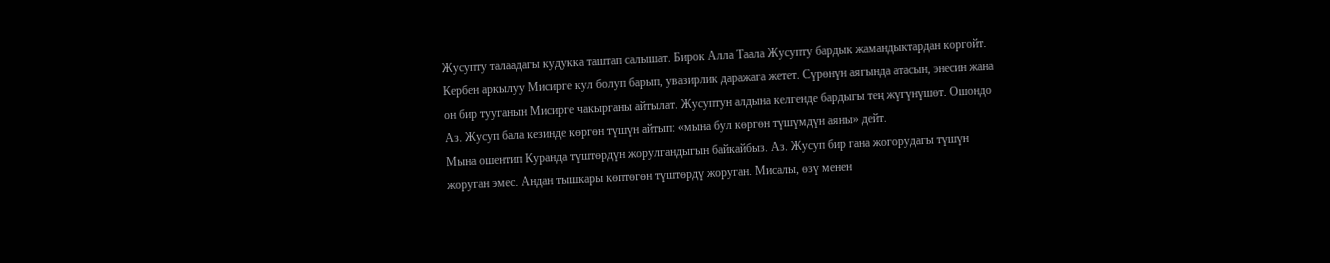Жусупту талаадагы кудукка таштап салышат. Бирок Алла Таала Жусупту бардык жамандыктардан коргойт. Кербен аркылуу Мисирге кул болуп барып, увазирлик даражага жетет. Сүрөнүн аягында атасын, энесин жана он бир тууганын Мисирге чакырганы айтылат. Жусуптун алдына келгенде бардыгы тең жүгүнүшөт. Ошондо Аз. Жусуп бала кезинде көргөн түшүн айтып: «мына бул көргөн түшүмдүн аяны» дейт.
Мына ошентип Куранда түштөрдүн жорулгандыгын байкайбыз. Аз. Жусуп бир гана жогорудагы түшүн жоруган эмес. Андан тышкары көптөгөн түштөрдү жоруган. Мисалы, өзү менен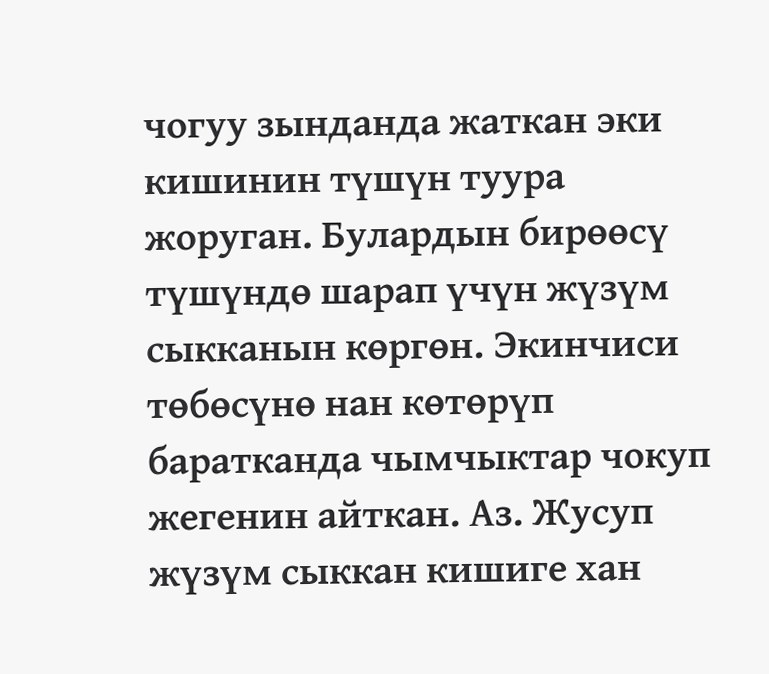чогуу зынданда жаткан эки кишинин түшүн туура жоруган. Булардын бирөөсү түшүндө шарап үчүн жүзүм сыкканын көргөн. Экинчиси төбөсүнө нан көтөрүп баратканда чымчыктар чокуп жегенин айткан. Аз. Жусуп жүзүм сыккан кишиге хан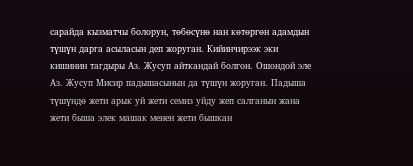сарайда кызматчы болорун, төбөсүнө нан көтөргөн адамдын түшүн дарга асыласын деп жоруган. Кийинчирээк эки кишинин тагдыры Аз. Жусуп айткандай болгон. Ошондой эле Аз. Жусуп Мисир падышасынын да түшүн жоруган. Падыша түшүндө жети арык уй жети семиз уйду жеп салганын жана жети быша элек машак менен жети бышкан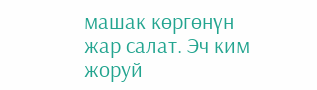машак көргөнүн жар салат. Эч ким жоруй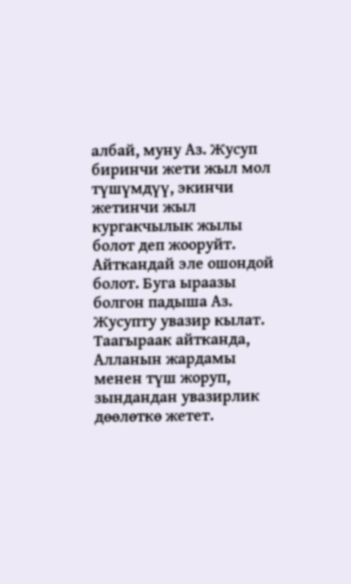албай, муну Аз. Жусуп биринчи жети жыл мол түшүмдүү, экинчи жетинчи жыл кургакчылык жылы болот деп жооруйт. Айткандай эле ошондой болот. Буга ыраазы болгон падыша Аз. Жусупту увазир кылат. Таагыраак айтканда, Алланын жардамы менен түш жоруп, зындандан увазирлик дөөлөткө жетет.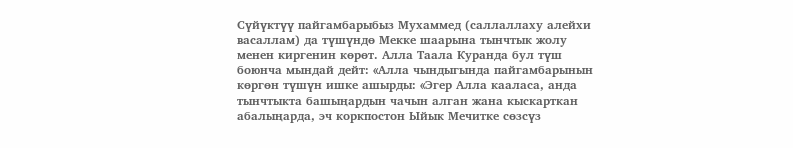Сүйүктүү пайгамбарыбыз Мухаммед (саллаллаху алейхи васаллам) да түшүндө Мекке шаарына тынчтык жолу менен киргенин көрөт. Алла Таала Куранда бул түш боюнча мындай дейт: «Алла чындыгында пайгамбарынын көргөн түшүн ишке ашырды: «Эгер Алла кааласа, анда тынчтыкта башыңардын чачын алган жана кыскарткан абалыңарда, эч коркпостон Ыйык Мечитке сөзсүз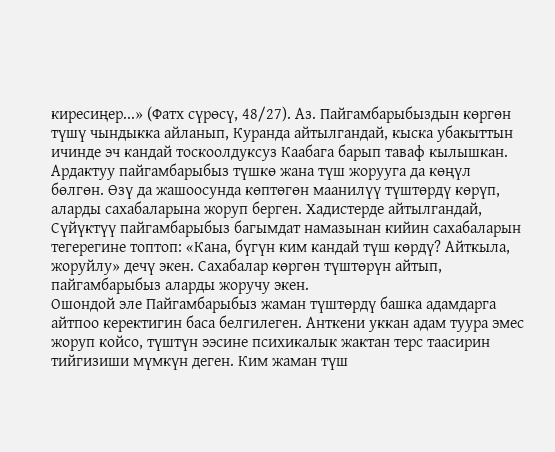киресиңер...» (Фатх сүрөсү, 48/27). Аз. Пайгамбарыбыздын көргөн түшү чындыкка айланып, Куранда айтылгандай, кыска убакыттын ичинде эч кандай тоскоолдуксуз Каабага барып таваф кылышкан.
Ардактуу пайгамбарыбыз түшкө жана түш жорууга да көңүл бөлгөн. Өзү да жашоосунда көптөгөн маанилүү түштөрдү көрүп, аларды сахабаларына жоруп берген. Хадистерде айтылгандай, Сүйүктүү пайгамбарыбыз багымдат намазынан кийин сахабаларын тегерегине топтоп: «Кана, бүгүн ким кандай түш көрдү? Айткыла, жоруйлу» дечү экен. Сахабалар көргөн түштөрүн айтып, пайгамбарыбыз аларды жоручу экен.
Ошондой эле Пайгамбарыбыз жаман түштөрдү башка адамдарга айтпоо керектигин баса белгилеген. Анткени уккан адам туура эмес жоруп койсо, түштүн ээсине психикалык жактан терс таасирин тийгизиши мүмкүн деген. Ким жаман түш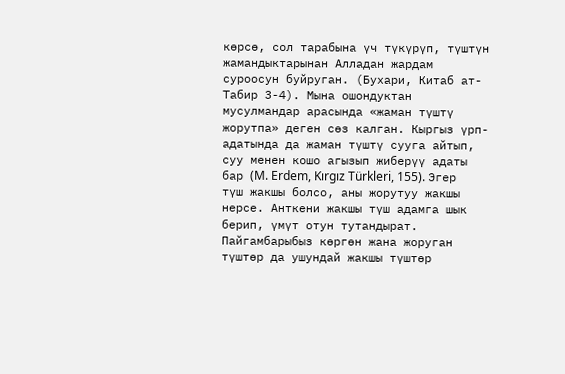көрсө, сол тарабына үч түкүрүп, түштүн жамандыктарынан Алладан жардам суроосун буйруган. (Бухари, Китаб ат-Табир 3-4). Мына ошондуктан мусулмандар арасында «жаман түштү жорутпа» деген сөз калган. Кыргыз үрп-адатында да жаман түштү сууга айтып, суу менен кошо агызып жиберүү адаты бар (M. Erdem, Kırgız Türkleri, 155). Эгер түш жакшы болсо, аны жорутуу жакшы нерсе. Анткени жакшы түш адамга шык берип, үмүт отун тутандырат. Пайгамбарыбыз көргөн жана жоруган түштөр да ушундай жакшы түштөр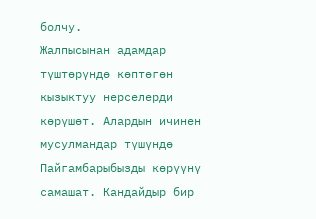болчу.
Жалпысынан адамдар түштөрүндө көптөгөн кызыктуу нерселерди көрүшөт. Алардын ичинен мусулмандар түшүндө Пайгамбарыбызды көрүүнү самашат. Кандайдыр бир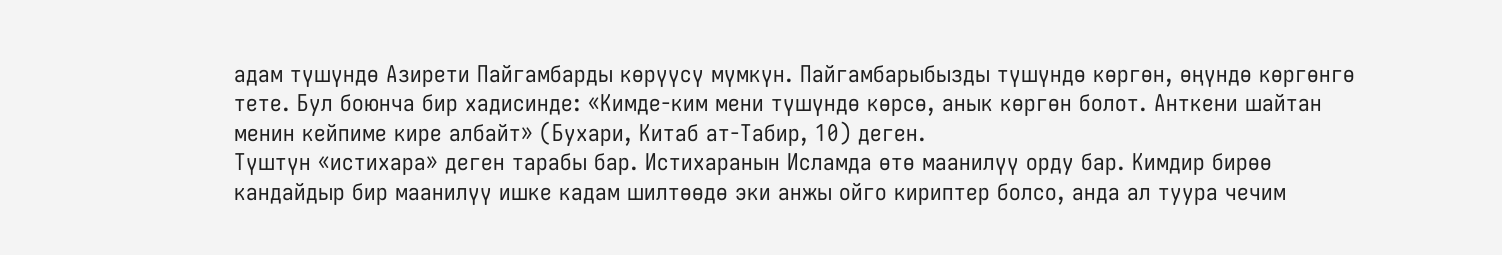адам түшүндө Азирети Пайгамбарды көрүүсү мүмкүн. Пайгамбарыбызды түшүндө көргөн, өңүндө көргөнгө тете. Бул боюнча бир хадисинде: «Кимде-ким мени түшүндө көрсө, анык көргөн болот. Анткени шайтан менин кейпиме кире албайт» (Бухари, Китаб ат-Табир, 10) деген.
Түштүн «истихара» деген тарабы бар. Истихаранын Исламда өтө маанилүү орду бар. Кимдир бирөө кандайдыр бир маанилүү ишке кадам шилтөөдө эки анжы ойго кириптер болсо, анда ал туура чечим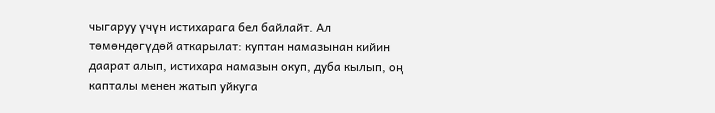чыгаруу үчүн истихарага бел байлайт. Ал төмөндөгүдөй аткарылат: куптан намазынан кийин даарат алып, истихара намазын окуп, дуба кылып, оң капталы менен жатып уйкуга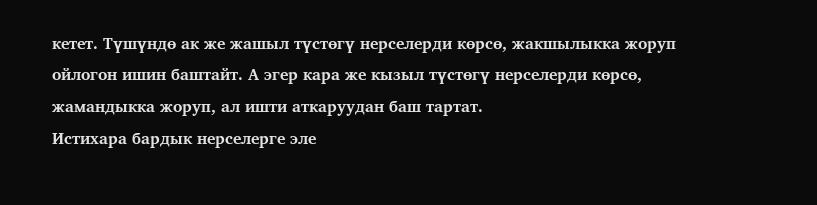кетет. Түшүндө ак же жашыл түстөгү нерселерди көрсө, жакшылыкка жоруп ойлогон ишин баштайт. А эгер кара же кызыл түстөгү нерселерди көрсө, жамандыкка жоруп, ал ишти аткаруудан баш тартат.
Истихара бардык нерселерге эле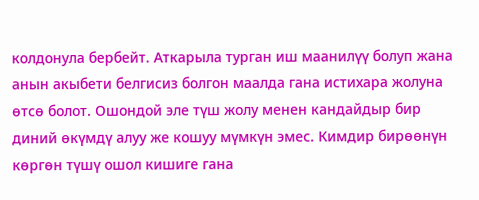колдонула бербейт. Аткарыла турган иш маанилүү болуп жана анын акыбети белгисиз болгон маалда гана истихара жолуна өтсө болот. Ошондой эле түш жолу менен кандайдыр бир диний өкүмдү алуу же кошуу мүмкүн эмес. Кимдир бирөөнүн көргөн түшү ошол кишиге гана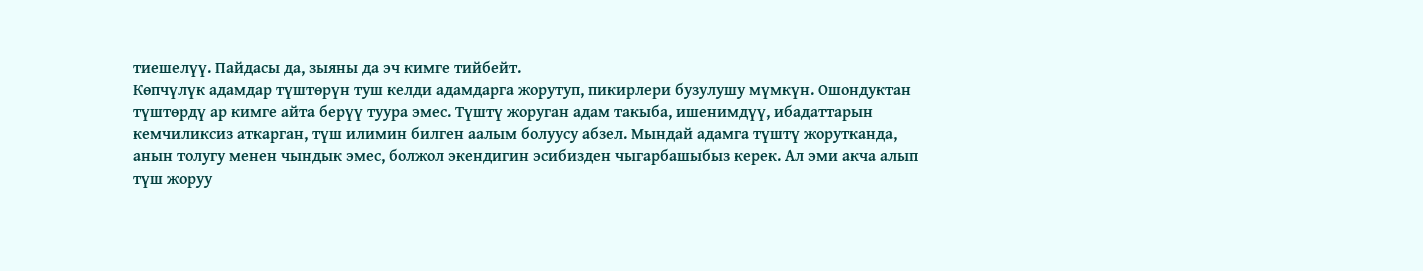тиешелүү. Пайдасы да, зыяны да эч кимге тийбейт.
Көпчүлүк адамдар түштөрүн туш келди адамдарга жорутуп, пикирлери бузулушу мүмкүн. Ошондуктан түштөрдү ар кимге айта берүү туура эмес. Түштү жоруган адам такыба, ишенимдүү, ибадаттарын кемчиликсиз аткарган, түш илимин билген аалым болуусу абзел. Мындай адамга түштү жорутканда, анын толугу менен чындык эмес, болжол экендигин эсибизден чыгарбашыбыз керек. Ал эми акча алып түш жоруу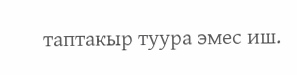таптакыр туура эмес иш.